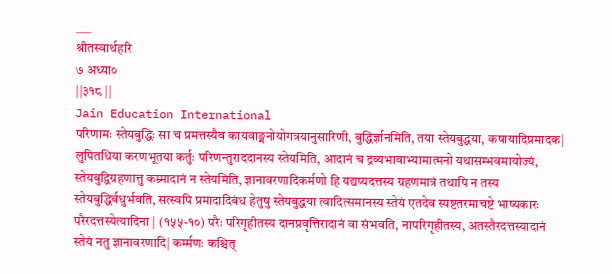___
श्रीतस्वार्थहरि
७ अध्या०
||३१८ ||
Jain Education International
परिणामः स्तेयबुद्धिः सा च प्रमत्तस्यैव कायवाङ्मनोयोगत्रयानुसारिणी, बुद्धिर्ज्ञानमिति, तया स्तेयबुद्धया, कषायादिप्रमादक| लुपितधिया करणभूतया कर्तुः परिणन्तुराददानस्य स्तेयमिति, आदानं च द्रव्यभावाभ्यामात्मनो यथासम्भवमायोज्यं, स्तेयबुद्विग्रहणात्तु कम्र्मादानं न स्तेयमिति, ज्ञानावरणादिकर्मणो हि यद्यप्यदत्तस्य ग्रहणमात्रं तथापि न तस्य स्तेयबुद्धिर्बधुर्भवति, सत्स्वपि प्रमादादिबंध हेतुषु स्तेयबुद्धया त्वादित्समानस्य स्तेयं एतदेव स्पष्टतरमाचष्टे भाष्यकारः परैरदत्तस्येत्यादिना | (१५५-१०) परैः परिगृहीतस्य दानप्रवृत्तिरादानं वा संभवति, नापरिगृहीतस्य, अतस्तैरदत्तस्यादानं स्तेयं नतु ज्ञानावरणादि| कर्म्मणः कश्चित्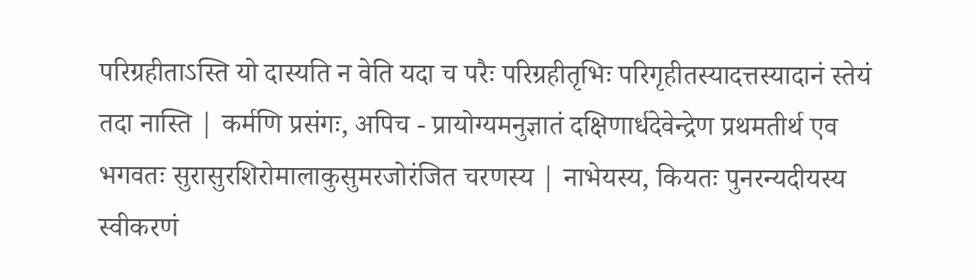परिग्रहीताऽस्ति यो दास्यति न वेति यदा च परैः परिग्रहीतृभिः परिगृहीतस्यादत्तस्यादानं स्तेयं तदा नास्ति | कर्मणि प्रसंगः, अपिच - प्रायोग्यमनुज्ञातं दक्षिणार्धदेवेन्द्रेण प्रथमतीर्थ एव भगवतः सुरासुरशिरोमालाकुसुमरजोरंजित चरणस्य | नाभेयस्य, कियतः पुनरन्यदीयस्य स्वीकरणं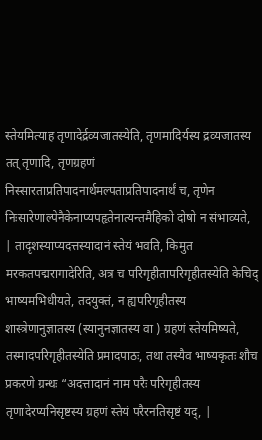स्तेयमित्याह तृणादेर्द्रव्यजातस्येति, तृणमादिर्यस्य द्रव्यजातस्य तत् तृणादि, तृणग्रहणं निस्सारताप्रतिपादनार्थमल्पताप्रतिपादनार्थं च, तृणेन निःसारेणाल्पेनैकेनाप्यपहृतेनात्यन्तमैहिको दोषो न संभाव्यते, | तादृशस्याप्यदत्तस्यादानं स्तेयं भवति, किमुत मरकतपद्मरागादेरिति, अत्र च परिगृहीतापरिगृहीतस्येति केचिद् भाष्यमभिधीयते, तदयुक्तं, न ह्यपरिगृहीतस्य शास्त्रेणानुज्ञातस्य (स्यानुनज्ञातस्य वा ) ग्रहणं स्तेयमिष्यते, तस्मादपरिगृहीतस्येति प्रमादपाठः, तथा तस्यैव भाष्यकृतः शौच प्रकरणे ग्रन्थः “अदत्तादानं नाम परैः परिगृहीतस्य तृणादेरप्यनिसृष्टस्य ग्रहणं स्तेयं परैरनतिसृष्टं यद्, |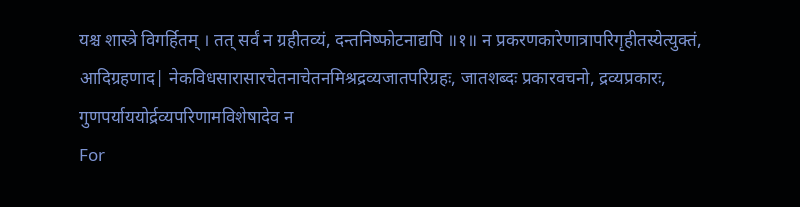यश्च शास्त्रे विगर्हितम् । तत् सर्वं न ग्रहीतव्यं, दन्तनिष्फोटनाद्यपि ॥१॥ न प्रकरणकारेणात्रापरिगृहीतस्येत्युक्तं, आदिग्रहणाद| नेकविधसारासारचेतनाचेतनमिश्रद्रव्यजातपरिग्रहः, जातशब्दः प्रकारवचनो, द्रव्यप्रकारः, गुणपर्याययोर्द्रव्यपरिणामविशेषादेव न
For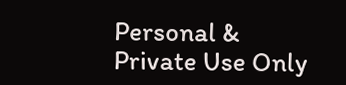Personal & Private Use Only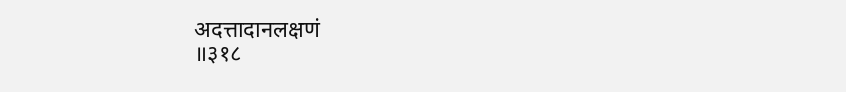अदत्तादानलक्षणं
॥३१८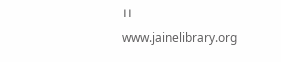।।
www.jainelibrary.org